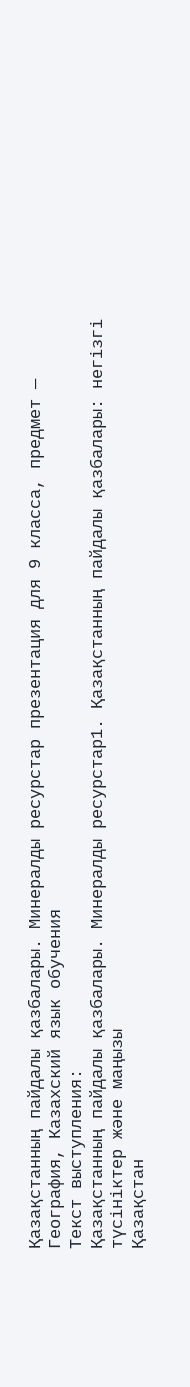Қазақстанның пайдалы қазбалары. Минералды ресурстар презентация для 9 класса, предмет — География, Казахский язык обучения
Текст выступления:
Қазақстанның пайдалы қазбалары. Минералды ресурстар1. Қазақстанның пайдалы қазбалары: негізгі түсініктер және маңызы
Қазақстан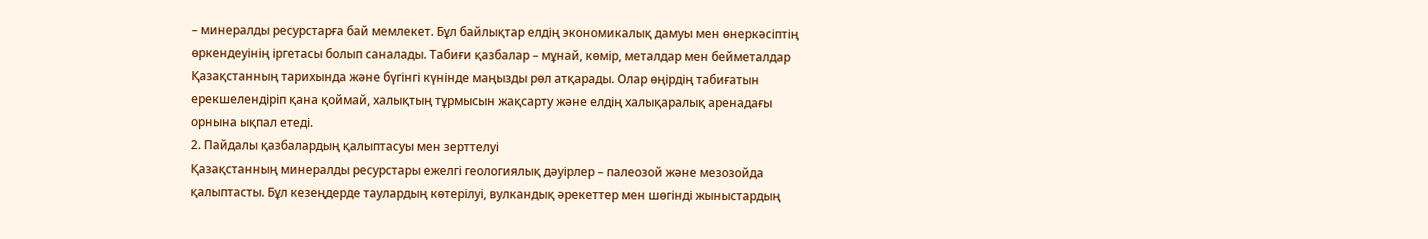– минералды ресурстарға бай мемлекет. Бұл байлықтар елдің экономикалық дамуы мен өнеркәсіптің өркендеуінің іргетасы болып саналады. Табиғи қазбалар – мұнай, көмір, металдар мен бейметалдар Қазақстанның тарихында және бүгінгі күнінде маңызды рөл атқарады. Олар өңірдің табиғатын ерекшелендіріп қана қоймай, халықтың тұрмысын жақсарту және елдің халықаралық аренадағы орнына ықпал етеді.
2. Пайдалы қазбалардың қалыптасуы мен зерттелуі
Қазақстанның минералды ресурстары ежелгі геологиялық дәуірлер – палеозой және мезозойда қалыптасты. Бұл кезеңдерде таулардың көтерілуі, вулкандық әрекеттер мен шөгінді жыныстардың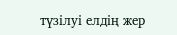түзілуі елдің жер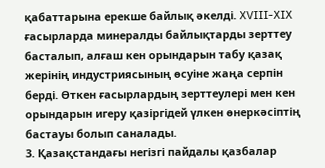қабаттарына ерекше байлық әкелді. XVIII-XIX ғасырларда минералды байлықтарды зерттеу басталып, алғаш кен орындарын табу қазақ жерінің индустриясының өсуіне жаңа серпін берді. Өткен ғасырлардың зерттеулері мен кен орындарын игеру қазіргідей үлкен өнеркәсіптің бастауы болып саналады.
3. Қазақстандағы негізгі пайдалы қазбалар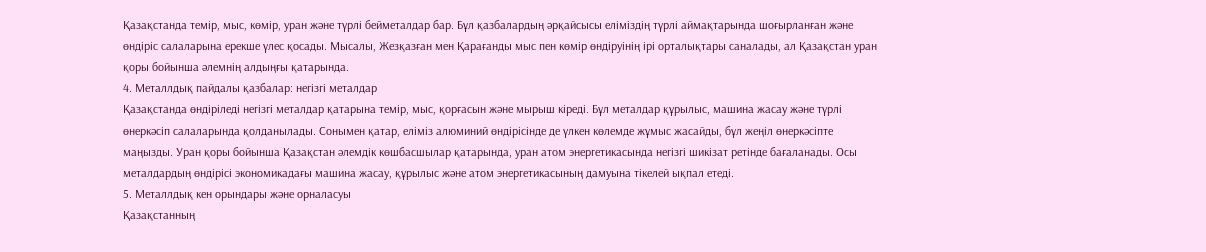Қазақстанда темір, мыс, көмір, уран және түрлі бейметалдар бар. Бұл қазбалардың әрқайсысы еліміздің түрлі аймақтарында шоғырланған және өндіріс салаларына ерекше үлес қосады. Мысалы, Жезқазған мен Қарағанды мыс пен көмір өндіруінің ірі орталықтары саналады, ал Қазақстан уран қоры бойынша әлемнің алдыңғы қатарында.
4. Металлдық пайдалы қазбалар: негізгі металдар
Қазақстанда өндіріледі негізгі металдар қатарына темір, мыс, қорғасын және мырыш кіреді. Бұл металдар құрылыс, машина жасау және түрлі өнеркәсіп салаларында қолданылады. Сонымен қатар, еліміз алюминий өндірісінде де үлкен көлемде жұмыс жасайды, бұл жеңіл өнеркәсіпте маңызды. Уран қоры бойынша Қазақстан әлемдік көшбасшылар қатарында, уран атом энергетикасында негізгі шикізат ретінде бағаланады. Осы металдардың өндірісі экономикадағы машина жасау, құрылыс және атом энергетикасының дамуына тікелей ықпал етеді.
5. Металлдық кен орындары және орналасуы
Қазақстанның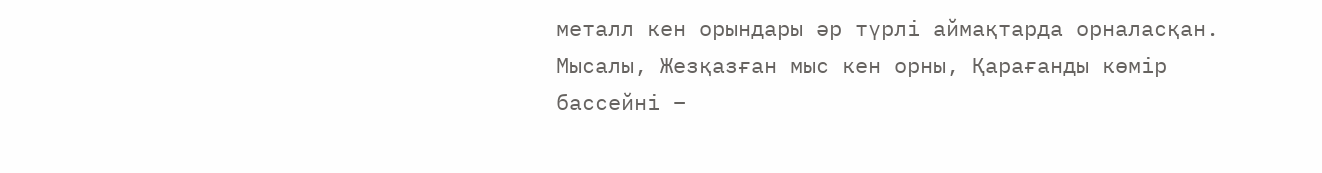металл кен орындары әр түрлі аймақтарда орналасқан. Мысалы, Жезқазған мыс кен орны, Қарағанды көмір бассейні –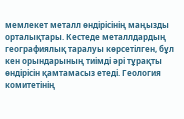мемлекет металл өндірісінің маңызды орталықтары. Кестеде металлдардың географиялық таралуы көрсетілген, бұл кен орындарының тиімді әрі тұрақты өндірісін қамтамасыз етеді. Геология комитетінің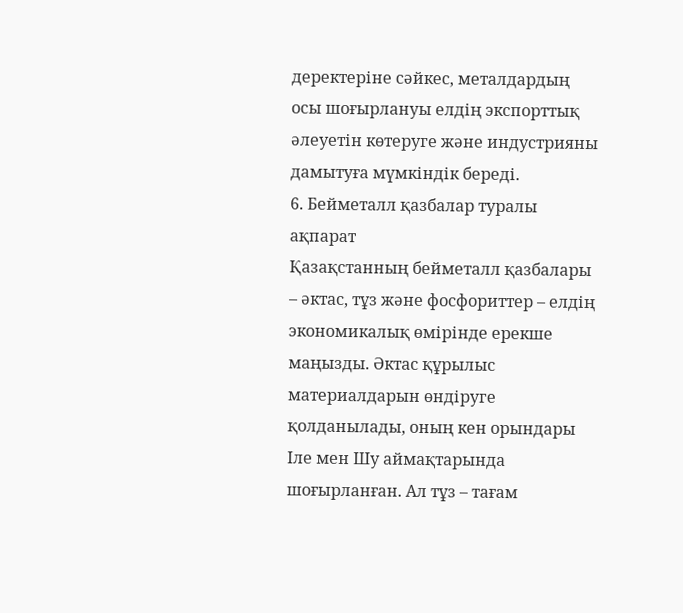деректеріне сәйкес, металдардың осы шоғырлануы елдің экспорттық әлеуетін көтеруге және индустрияны дамытуға мүмкіндік береді.
6. Бейметалл қазбалар туралы ақпарат
Қазақстанның бейметалл қазбалары – әктас, тұз және фосфориттер – елдің экономикалық өмірінде ерекше маңызды. Әктас құрылыс материалдарын өндіруге қолданылады, оның кен орындары Іле мен Шу аймақтарында шоғырланған. Ал тұз – тағам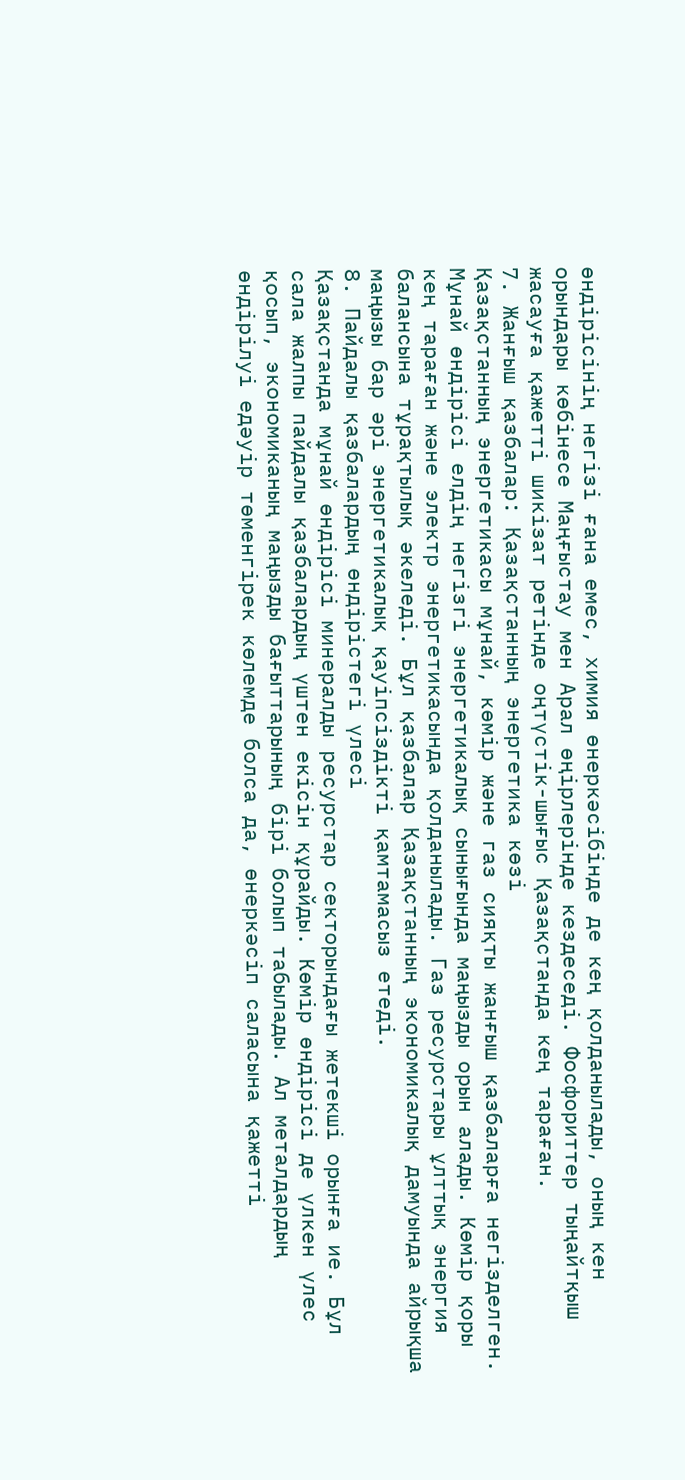өндірісінің негізі ғана емес, химия өнеркәсібінде де кең қолданылады, оның кен орындары көбінесе Маңғыстау мен Арал өңірлерінде кездеседі. Фосфориттер тыңайтқыш жасауға қажетті шикізат ретінде оңтүстік-шығыс Қазақстанда кең тараған.
7. Жанғыш қазбалар: Қазақстанның энергетика көзі
Қазақстанның энергетикасы мұнай, көмір және газ сияқты жанғыш қазбаларға негізделген. Мұнай өндірісі елдің негізгі энергетикалық сынығында маңызды орын алады. Көмір қоры кең тараған және электр энергетикасында қолданылады. Газ ресурстары ұлттық энергия балансына тұрақтылық әкеледі. Бұл қазбалар Қазақстанның экономикалық дамуында айрықша маңызы бар әрі энергетикалық қауіпсіздікті қамтамасыз етеді.
8. Пайдалы қазбалардың өндірістегі үлесі
Қазақстанда мұнай өндірісі минералды ресурстар секторындағы жетекші орынға ие. Бұл сала жалпы пайдалы қазбалардың үштен екісін құрайды. Көмір өндірісі де үлкен үлес қосып, экономиканың маңызды бағыттарының бірі болып табылады. Ал металдардың өндірілуі едәуір төменгірек көлемде болса да, өнеркәсіп саласына қажетті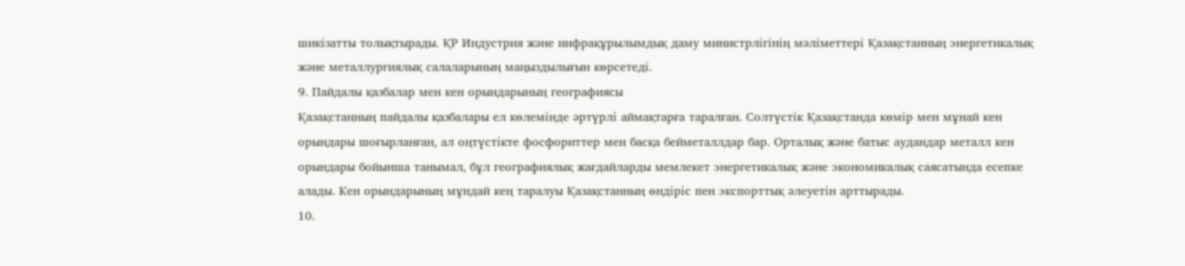шикізатты толықтырады. ҚР Индустрия және инфрақұрылымдық даму министрлігінің мәліметтері Қазақстанның энергетикалық және металлургиялық салаларының маңыздылығын көрсетеді.
9. Пайдалы қазбалар мен кен орындарының географиясы
Қазақстанның пайдалы қазбалары ел көлемінде әртүрлі аймақтарға таралған. Солтүстік Қазақстанда көмір мен мұнай кен орындары шоғырланған, ал оңтүстікте фосфориттер мен басқа бейметаллдар бар. Орталық және батыс аудандар металл кен орындары бойынша танымал, бұл географиялық жағдайларды мемлекет энергетикалық және экономикалық саясатында есепке алады. Кен орындарының мұндай кең таралуы Қазақстанның өндіріс пен экспорттық әлеуетін арттырады.
10.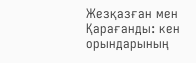Жезқазған мен Қарағанды: кен орындарының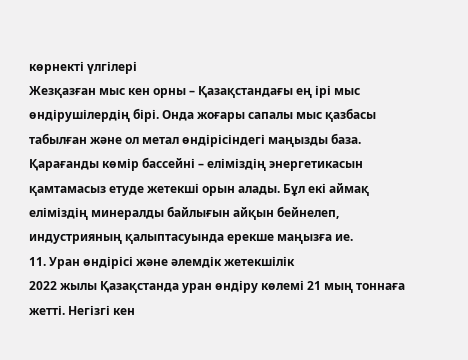көрнекті үлгілері
Жезқазған мыс кен орны – Қазақстандағы ең ірі мыс өндірушілердің бірі. Онда жоғары сапалы мыс қазбасы табылған және ол метал өндірісіндегі маңызды база. Қарағанды көмір бассейні – еліміздің энергетикасын қамтамасыз етуде жетекші орын алады. Бұл екі аймақ еліміздің минералды байлығын айқын бейнелеп, индустрияның қалыптасуында ерекше маңызға ие.
11. Уран өндірісі және әлемдік жетекшілік
2022 жылы Қазақстанда уран өндіру көлемі 21 мың тоннаға жетті. Негізгі кен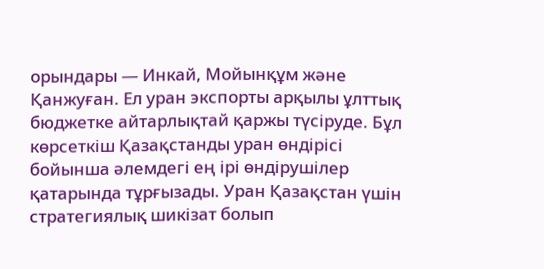орындары — Инкай, Мойынқұм және Қанжуған. Ел уран экспорты арқылы ұлттық бюджетке айтарлықтай қаржы түсіруде. Бұл көрсеткіш Қазақстанды уран өндірісі бойынша әлемдегі ең ірі өндірушілер қатарында тұрғызады. Уран Қазақстан үшін стратегиялық шикізат болып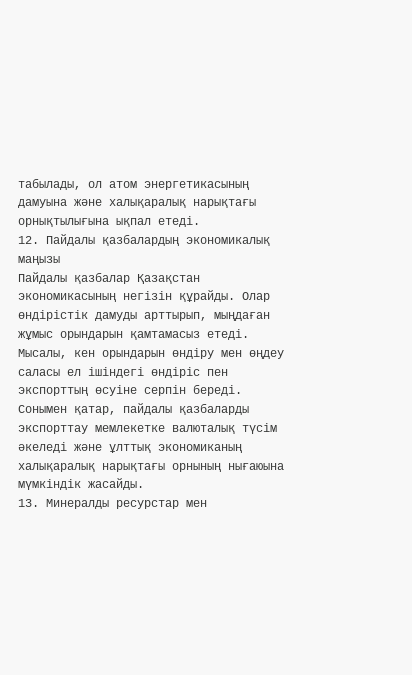табылады, ол атом энергетикасының дамуына және халықаралық нарықтағы орнықтылығына ықпал етеді.
12. Пайдалы қазбалардың экономикалық маңызы
Пайдалы қазбалар Қазақстан экономикасының негізін құрайды. Олар өндірістік дамуды арттырып, мыңдаған жұмыс орындарын қамтамасыз етеді. Мысалы, кен орындарын өндіру мен өңдеу саласы ел ішіндегі өндіріс пен экспорттың өсуіне серпін береді. Сонымен қатар, пайдалы қазбаларды экспорттау мемлекетке валюталық түсім әкеледі және ұлттық экономиканың халықаралық нарықтағы орнының нығаюына мүмкіндік жасайды.
13. Минералды ресурстар мен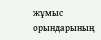жұмыс орындарының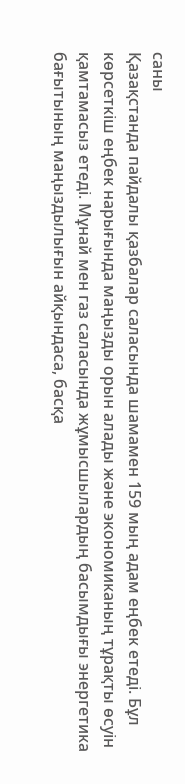саны
Қазақстанда пайдалы қазбалар саласында шамамен 159 мың адам еңбек етеді. Бұл көрсеткіш еңбек нарығында маңызды орын алады және экономиканың тұрақты өсуін қамтамасыз етеді. Мұнай мен газ саласында жұмысшылардың басымдығы энергетика бағытының маңыздылығын айқындаса, басқа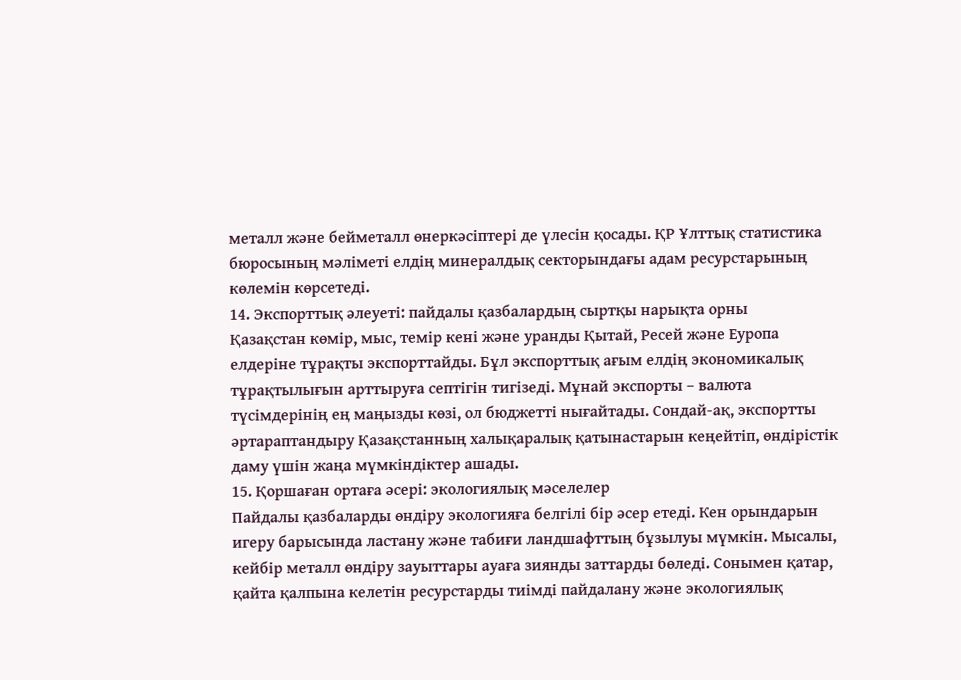металл және бейметалл өнеркәсіптері де үлесін қосады. ҚР Ұлттық статистика бюросының мәліметі елдің минералдық секторындағы адам ресурстарының көлемін көрсетеді.
14. Экспорттық әлеуеті: пайдалы қазбалардың сыртқы нарықта орны
Қазақстан көмір, мыс, темір кені және уранды Қытай, Ресей және Еуропа елдеріне тұрақты экспорттайды. Бұл экспорттық ағым елдің экономикалық тұрақтылығын арттыруға септігін тигізеді. Мұнай экспорты – валюта түсімдерінің ең маңызды көзі, ол бюджетті нығайтады. Сондай-ақ, экспортты әртараптандыру Қазақстанның халықаралық қатынастарын кеңейтіп, өндірістік даму үшін жаңа мүмкіндіктер ашады.
15. Қоршаған ортаға әсері: экологиялық мәселелер
Пайдалы қазбаларды өндіру экологияға белгілі бір әсер етеді. Кен орындарын игеру барысында ластану және табиғи ландшафттың бұзылуы мүмкін. Мысалы, кейбір металл өндіру зауыттары ауаға зиянды заттарды бөледі. Сонымен қатар, қайта қалпына келетін ресурстарды тиімді пайдалану және экологиялық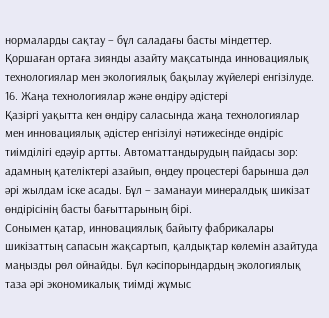нормаларды сақтау – бұл саладағы басты міндеттер. Қоршаған ортаға зиянды азайту мақсатында инновациялық технологиялар мен экологиялық бақылау жүйелері енгізілуде.
16. Жаңа технологиялар және өндіру әдістері
Қазіргі уақытта кен өндіру саласында жаңа технологиялар мен инновациялық әдістер енгізілуі нәтижесінде өндіріс тиімділігі едәуір артты. Автоматтандырудың пайдасы зор: адамның қателіктері азайып, өңдеу процестері барынша дәл әрі жылдам іске асады. Бұл – заманауи минералдық шикізат өндірісінің басты бағыттарының бірі.
Сонымен қатар, инновациялық байыту фабрикалары шикізаттың сапасын жақсартып, қалдықтар көлемін азайтуда маңызды рөл ойнайды. Бұл кәсіпорындардың экологиялық таза әрі экономикалық тиімді жұмыс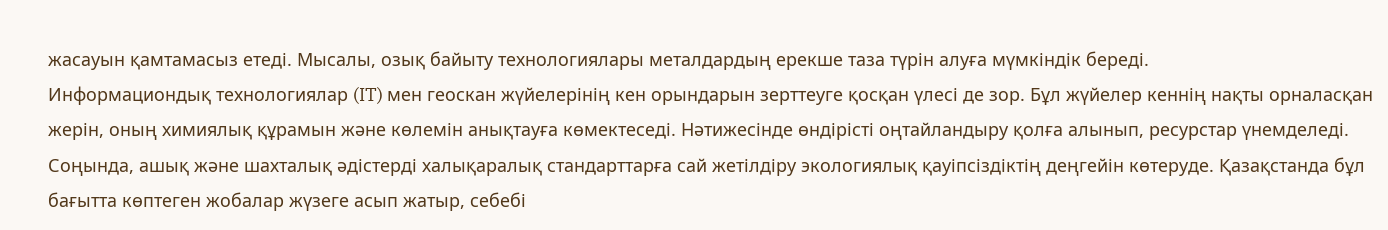жасауын қамтамасыз етеді. Мысалы, озық байыту технологиялары металдардың ерекше таза түрін алуға мүмкіндік береді.
Информациондық технологиялар (IT) мен геоскан жүйелерінің кен орындарын зерттеуге қосқан үлесі де зор. Бұл жүйелер кеннің нақты орналасқан жерін, оның химиялық құрамын және көлемін анықтауға көмектеседі. Нәтижесінде өндірісті оңтайландыру қолға алынып, ресурстар үнемделеді.
Соңында, ашық және шахталық әдістерді халықаралық стандарттарға сай жетілдіру экологиялық қауіпсіздіктің деңгейін көтеруде. Қазақстанда бұл бағытта көптеген жобалар жүзеге асып жатыр, себебі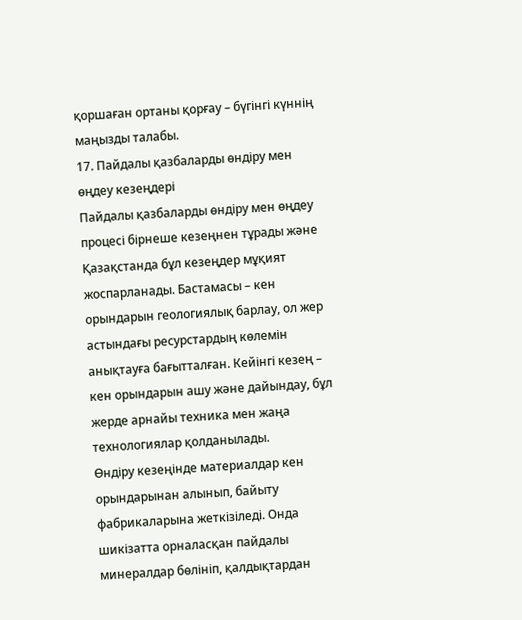қоршаған ортаны қорғау – бүгінгі күннің маңызды талабы.
17. Пайдалы қазбаларды өндіру мен өңдеу кезеңдері
Пайдалы қазбаларды өндіру мен өңдеу процесі бірнеше кезеңнен тұрады және Қазақстанда бұл кезеңдер мұқият жоспарланады. Бастамасы – кен орындарын геологиялық барлау, ол жер астындағы ресурстардың көлемін анықтауға бағытталған. Кейінгі кезең – кен орындарын ашу және дайындау, бұл жерде арнайы техника мен жаңа технологиялар қолданылады.
Өндіру кезеңінде материалдар кен орындарынан алынып, байыту фабрикаларына жеткізіледі. Онда шикізатта орналасқан пайдалы минералдар бөлініп, қалдықтардан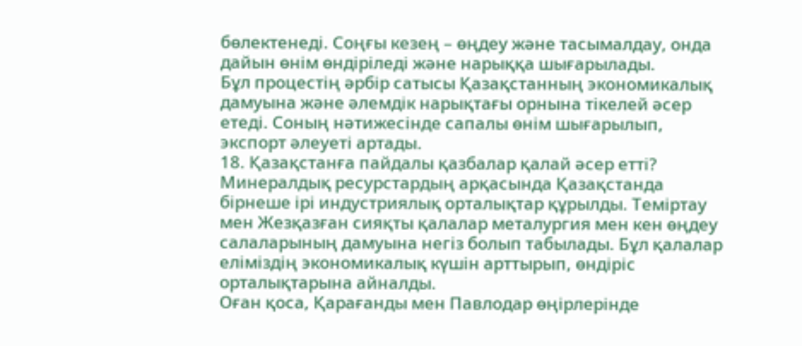бөлектенеді. Соңғы кезең – өңдеу және тасымалдау, онда дайын өнім өндіріледі және нарыққа шығарылады.
Бұл процестің әрбір сатысы Қазақстанның экономикалық дамуына және әлемдік нарықтағы орнына тікелей әсер етеді. Соның нәтижесінде сапалы өнім шығарылып, экспорт әлеуеті артады.
18. Қазақстанға пайдалы қазбалар қалай әсер етті?
Минералдық ресурстардың арқасында Қазақстанда бірнеше ірі индустриялық орталықтар құрылды. Теміртау мен Жезқазған сияқты қалалар металургия мен кен өңдеу салаларының дамуына негіз болып табылады. Бұл қалалар еліміздің экономикалық күшін арттырып, өндіріс орталықтарына айналды.
Оған қоса, Қарағанды мен Павлодар өңірлерінде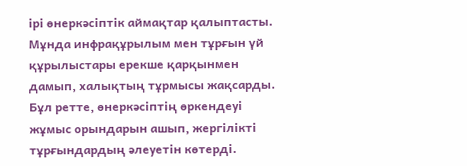ірі өнеркәсіптік аймақтар қалыптасты. Мұнда инфрақұрылым мен тұрғын үй құрылыстары ерекше қарқынмен дамып, халықтың тұрмысы жақсарды. Бұл ретте, өнеркәсіптің өркендеуі жұмыс орындарын ашып, жергілікті тұрғындардың әлеуетін көтерді.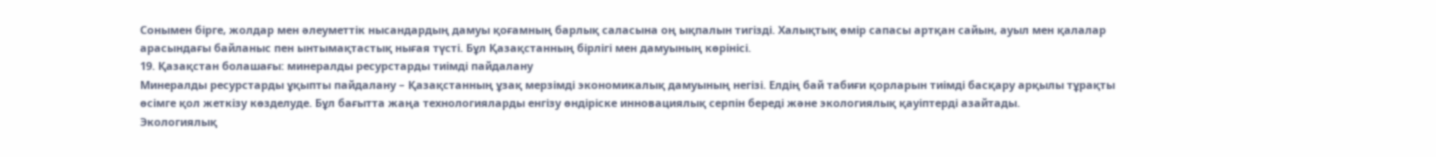Сонымен бірге, жолдар мен әлеуметтік нысандардың дамуы қоғамның барлық саласына оң ықпалын тигізді. Халықтық өмір сапасы артқан сайын, ауыл мен қалалар арасындағы байланыс пен ынтымақтастық нығая түсті. Бұл Қазақстанның бірлігі мен дамуының көрінісі.
19. Қазақстан болашағы: минералды ресурстарды тиімді пайдалану
Минералды ресурстарды ұқыпты пайдалану – Қазақстанның ұзақ мерзімді экономикалық дамуының негізі. Елдің бай табиғи қорларын тиімді басқару арқылы тұрақты өсімге қол жеткізу көзделуде. Бұл бағытта жаңа технологияларды енгізу өндіріске инновациялық серпін береді және экологиялық қауіптерді азайтады.
Экологиялық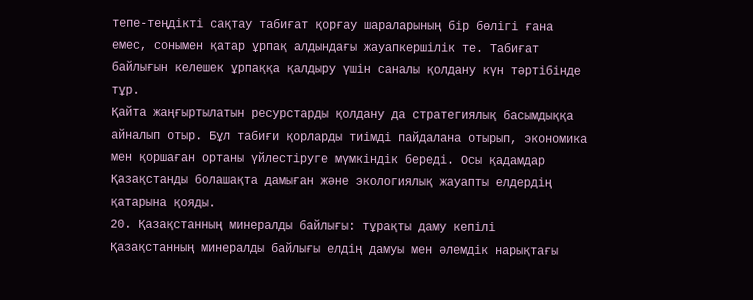тепе-теңдікті сақтау табиғат қорғау шараларының бір бөлігі ғана емес, сонымен қатар ұрпақ алдындағы жауапкершілік те. Табиғат байлығын келешек ұрпаққа қалдыру үшін саналы қолдану күн тәртібінде тұр.
Қайта жаңғыртылатын ресурстарды қолдану да стратегиялық басымдыққа айналып отыр. Бұл табиғи қорларды тиімді пайдалана отырып, экономика мен қоршаған ортаны үйлестіруге мүмкіндік береді. Осы қадамдар Қазақстанды болашақта дамыған және экологиялық жауапты елдердің қатарына қояды.
20. Қазақстанның минералды байлығы: тұрақты даму кепілі
Қазақстанның минералды байлығы елдің дамуы мен әлемдік нарықтағы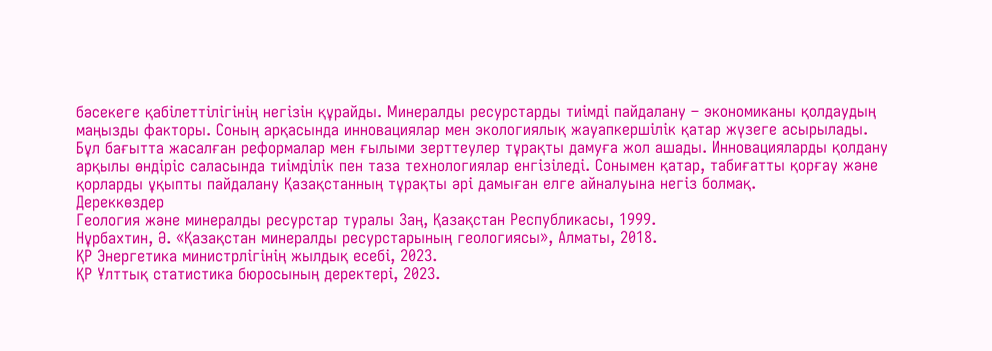бәсекеге қабілеттілігінің негізін құрайды. Минералды ресурстарды тиімді пайдалану – экономиканы қолдаудың маңызды факторы. Соның арқасында инновациялар мен экологиялық жауапкершілік қатар жүзеге асырылады.
Бұл бағытта жасалған реформалар мен ғылыми зерттеулер тұрақты дамуға жол ашады. Инновацияларды қолдану арқылы өндіріс саласында тиімділік пен таза технологиялар енгізіледі. Сонымен қатар, табиғатты қорғау және қорларды ұқыпты пайдалану Қазақстанның тұрақты әрі дамыған елге айналуына негіз болмақ.
Дереккөздер
Геология және минералды ресурстар туралы Заң, Қазақстан Республикасы, 1999.
Нұрбахтин, Ә. «Қазақстан минералды ресурстарының геологиясы», Алматы, 2018.
ҚР Энергетика министрлігінің жылдық есебі, 2023.
ҚР Ұлттық статистика бюросының деректері, 2023.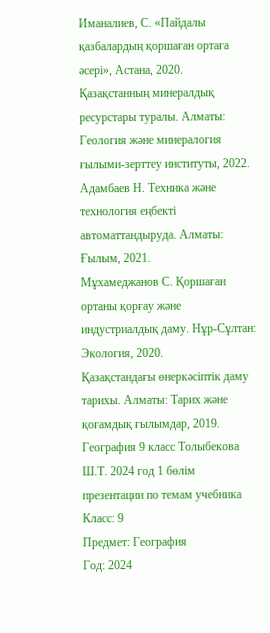Иманалиев, С. «Пайдалы қазбалардың қоршаған ортаға әсері», Астана, 2020.
Қазақстанның минералдық ресурстары туралы. Алматы: Геология және минералогия ғылыми-зерттеу институты, 2022.
Адамбаев Н. Техника және технология еңбекті автоматтандыруда. Алматы: Ғылым, 2021.
Мұхамеджанов С. Қоршаған ортаны қорғау және индустриалдық даму. Нұр-Сұлтан: Экология, 2020.
Қазақстандағы өнеркәсіптік даму тарихы. Алматы: Тарих және қоғамдық ғылымдар, 2019.
География 9 класс Толыбекова Ш.Т. 2024 год 1 бөлім презентации по темам учебника
Класс: 9
Предмет: География
Год: 2024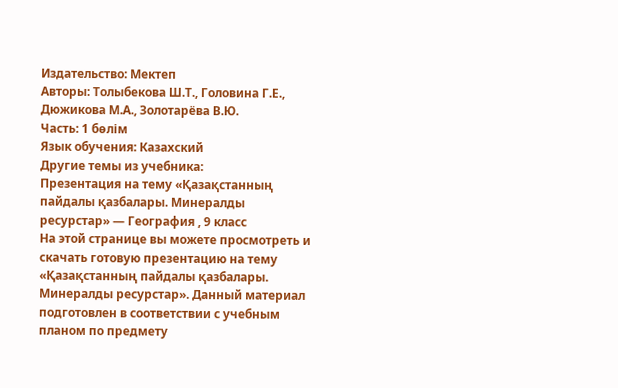Издательство: Мектеп
Авторы: Толыбекова Ш.Т., Головина Г.Е., Дюжикова М.А., Золотарёва В.Ю.
Часть: 1 бөлім
Язык обучения: Казахский
Другие темы из учебника:
Презентация на тему «Қазақстанның пайдалы қазбалары. Минералды ресурстар» — География , 9 класс
На этой странице вы можете просмотреть и скачать готовую презентацию на тему «Қазақстанның пайдалы қазбалары. Минералды ресурстар». Данный материал подготовлен в соответствии с учебным планом по предмету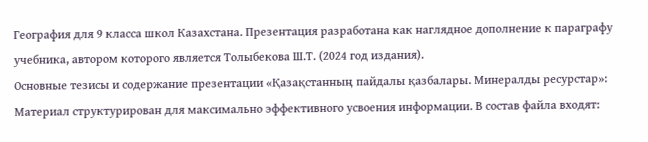География для 9 класса школ Казахстана. Презентация разработана как наглядное дополнение к параграфу учебника, автором которого является Толыбекова Ш.Т. (2024 год издания).
Основные тезисы и содержание презентации «Қазақстанның пайдалы қазбалары. Минералды ресурстар»:
Материал структурирован для максимально эффективного усвоения информации. В состав файла входят: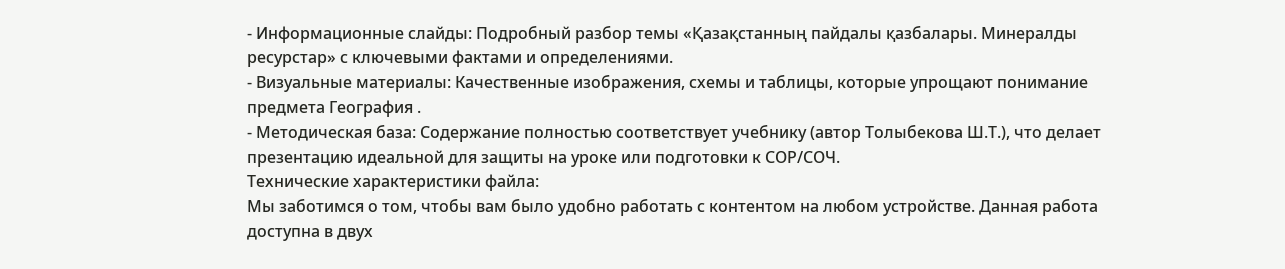- Информационные слайды: Подробный разбор темы «Қазақстанның пайдалы қазбалары. Минералды ресурстар» с ключевыми фактами и определениями.
- Визуальные материалы: Качественные изображения, схемы и таблицы, которые упрощают понимание предмета География .
- Методическая база: Содержание полностью соответствует учебнику (автор Толыбекова Ш.Т.), что делает презентацию идеальной для защиты на уроке или подготовки к СОР/СОЧ.
Технические характеристики файла:
Мы заботимся о том, чтобы вам было удобно работать с контентом на любом устройстве. Данная работа доступна в двух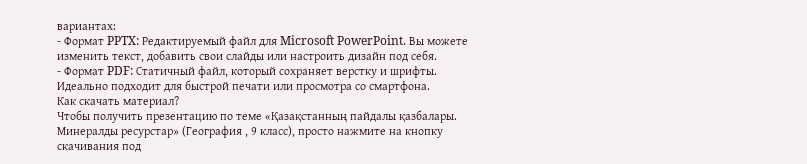вариантах:
- Формат PPTX: Редактируемый файл для Microsoft PowerPoint. Вы можете изменить текст, добавить свои слайды или настроить дизайн под себя.
- Формат PDF: Статичный файл, который сохраняет верстку и шрифты. Идеально подходит для быстрой печати или просмотра со смартфона.
Как скачать материал?
Чтобы получить презентацию по теме «Қазақстанның пайдалы қазбалары. Минералды ресурстар» (География , 9 класс), просто нажмите на кнопку скачивания под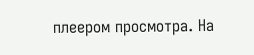плеером просмотра. На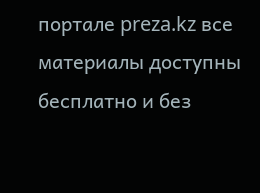портале preza.kz все материалы доступны бесплатно и без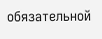обязательной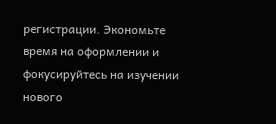регистрации. Экономьте время на оформлении и фокусируйтесь на изучении нового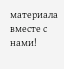материала вместе с нами!